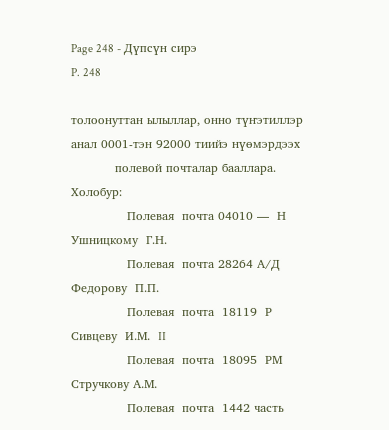Page 248 - Дүпсүн сирэ
P. 248

толоонуттан ылыллар, онно түҥэтиллэр анал 0001-тэн 92000 тиийэ нүөмэрдээх
           полевой почталар бааллара.  Холобур:
              Полевая  почта 04010 —  Н  Ушницкому  Г.Н.
              Полевая  почта 28264 А/Д Федорову  П.П.
              Полевая  почта  18119  Р Сивцеву  И.М.  II
              Полевая  почта  18095  РМ  Стручкову А.М.
              Полевая  почта  1442 часть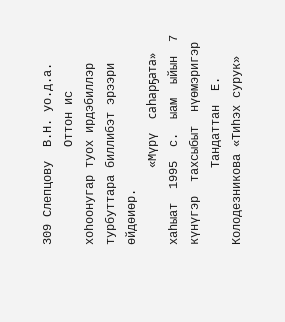309 Слепцову  В.Н. уо.д.а.
              Оттон ис хоһоонугар туох ирдэбиллэр турбуттара биллибэт эрээри өйдөиөр.
           «Мүрү  саһарҕата»  хаһыат  1995  с.  ыам  ыйын  7  күнүгэр  тахсыбыт  нүөмэригэр
           Тандаттан  Е.  Колодезникова «Тиһэх сурук»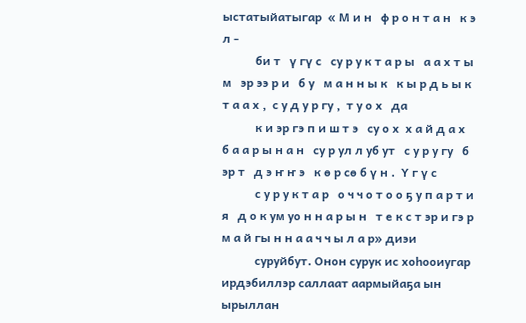ыстатыйатыгар  « М и н   ф р о н т а н   к э л -
           би т   ү гү с   су р у к т а р ы   а а х т ы м   эр ээ р и   б у   м а н н ы к   к ы р д ь ы к т а а х ,  с у д у р гу ,  т у о х   да
           к и эр гэ п и ш т э   су о х  х а й д а х   б а а р ы н а н   су р ул л уб ут   с у р у гу   б эр т   д э ҥ ҥ э   к ө р сө б ү н .  Ү г ү с
           с у р у к т а р   о ч ч о т о о ҕ у п а р т и я   д о к ум уо н н а р ы н   т е к с т эр и гэ р  м а й гы н н а а ч ч ы л а р» диэи
           суруйбут. Онон сурук ис хоһооиугар ирдэбиллэр саллаат аармыйаҕа ын ырыллан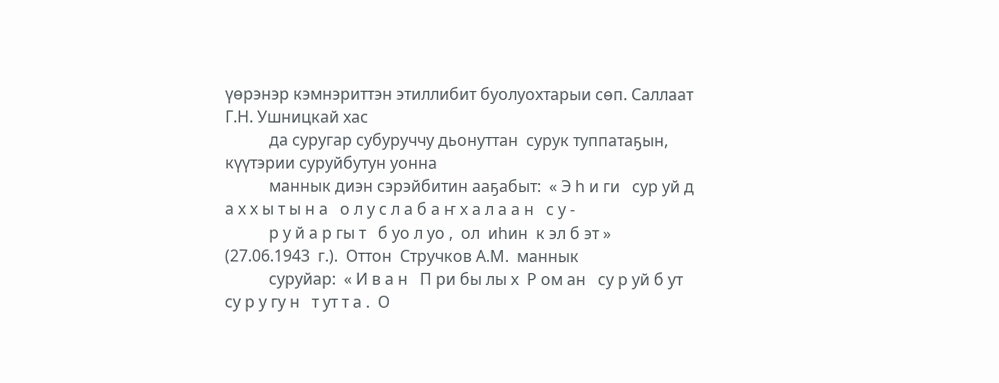үөрэнэр кэмнэриттэн этиллибит буолуохтарыи сөп. Саллаат Г.Н. Ушницкай хас
           да суругар субуруччу дьонуттан  сурук туппатаҕын,  күүтэрии суруйбутун уонна
           маннык диэн сэрэйбитин ааҕабыт:  « Э һ и ги   сур уй д а х х ы т ы н а   о л у с л а б а ҥ х а л а а н   с у -
           р у й а р гы т   б уо л уо ,  ол  иһин  к эл б эт »  (27.06.1943  г.).  Оттон  Стручков А.М.  маннык
           суруйар:  « И в а н   П ри бы лы х  Р ом ан   су р уй б ут   су р у гу н   т ут т а .  О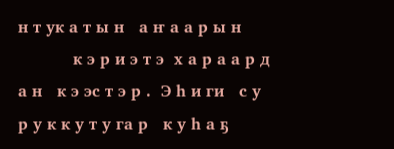н т ук а т ы н   а ҥ а а р ы н
           к э р и э т э  х а р а а р д а н   к э эс т э р .  Э һ и ги   с у р у к к у т у га р   к у һ а ҕ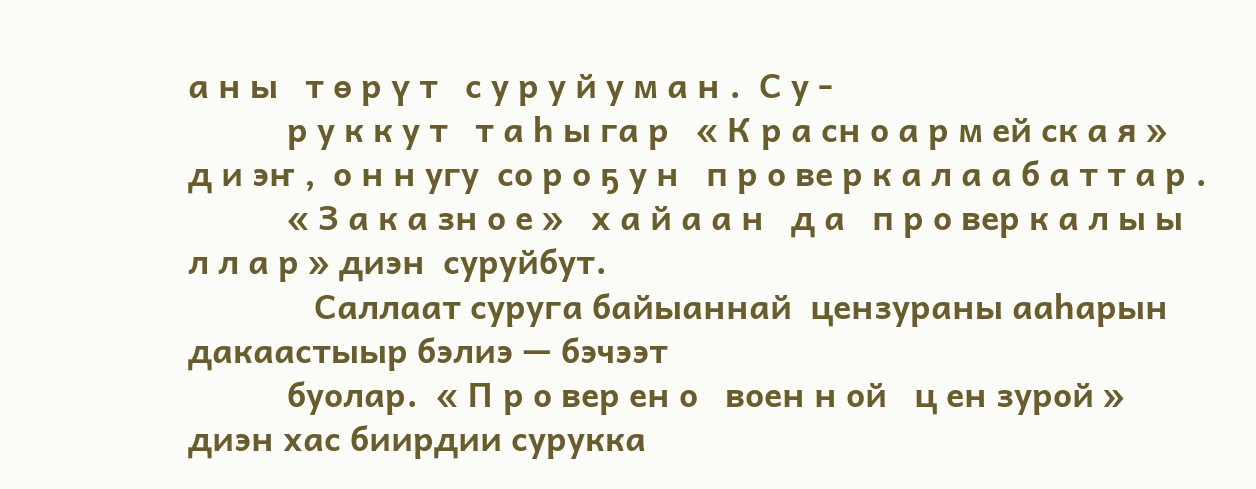а н ы   т ө р ү т   с у р у й у м а н .  С у -
           р у к к у т   т а һ ы га р   « К р а сн о а р м ей ск а я »   д и эҥ ,  о н н угу  со р о ҕ у н   п р о ве р к а л а а б а т т а р .
           « З а к а зн о е »   х а й а а н   д а   п р о вер к а л ы ы л л а р » диэн  суруйбут.
              Саллаат суруга байыаннай  цензураны ааһарын дакаастыыр бэлиэ — бэчээт
           буолар.  « П р о вер ен о   воен н ой   ц ен зурой » диэн хас биирдии сурукка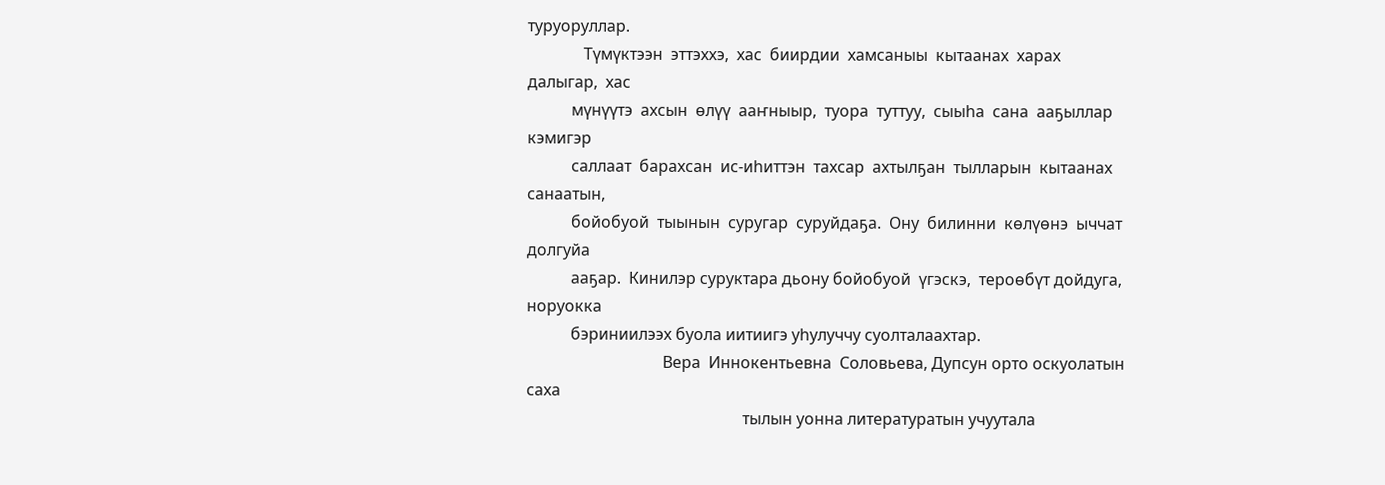туруоруллар.
              Түмүктээн  эттэххэ,  хас  биирдии  хамсаныы  кытаанах  харах  далыгар,  хас
           мүнүүтэ  ахсын  өлүү  ааҥныыр,  туора  туттуу,  сыыһа  сана  ааҕыллар  кэмигэр
           саллаат  барахсан  ис-иһиттэн  тахсар  ахтылҕан  тылларын  кытаанах  санаатын,
           бойобуой  тыынын  суругар  суруйдаҕа.  Ону  билинни  көлүөнэ  ыччат  долгуйа
           ааҕар.  Кинилэр суруктара дьону бойобуой  үгэскэ,  тероөбүт дойдуга,  норуокка
           бэриниилээх буола иитиигэ уһулуччу суолталаахтар.
                                  Вера  Иннокентьевна  Соловьева, Дупсун орто оскуолатын  саха
                                                      тылын уонна литературатын учуутала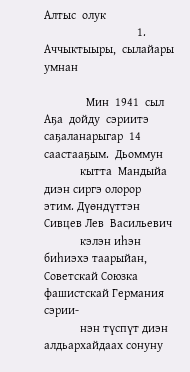Алтыс  олук
                               1.  Аччыктыыры,  сылайары  умнан

              Мин  1941  сыл  Аҕа  дойду  сэриитэ  саҕаланарыгар  14  саастааҕым.  Дьоммун
            кытта  Мандыйа диэн сиргэ олорор  этим. Дүөндүттэн  Сивцев Лев  Васильевич
            кэлэн иһэн биһиэхэ таарыйан, Советскай Союзка фашистскай Германия сэрии-
            нэн түспүт диэн алдьархайдаах сонуну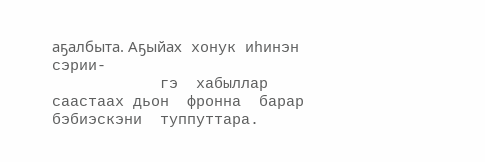аҕалбыта. Аҕыйах хонук иһинэн сэрии-
            гэ  хабыллар  саастаах дьон  фронна  барар  бэбиэскэни  туппуттара.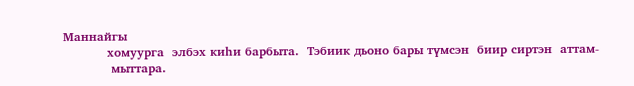Маннайгы
           хомуурга  элбэх киһи барбыта.  Тэбиик дьоно бары түмсэн  биир сиртэн  аттам-
            мыттара.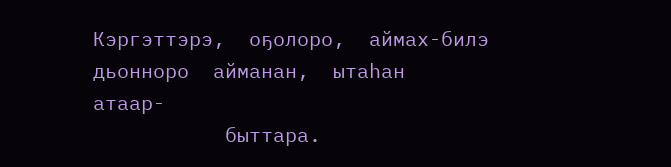Кэргэттэрэ,  оҕолоро,  аймах-билэ  дьонноро  айманан,  ытаһан  атаар-
           быттара.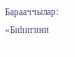Барааччылар:  «Биһигини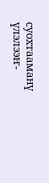суохтааманү үлэлээҥ-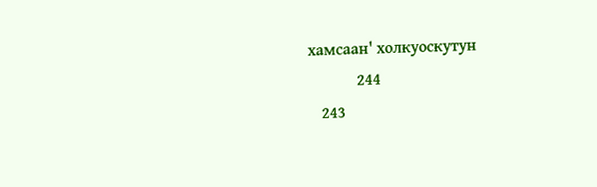хамсаан' холкуоскутун
            244
   243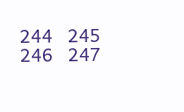244   245   246   247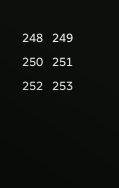248   249   250   251   252   253